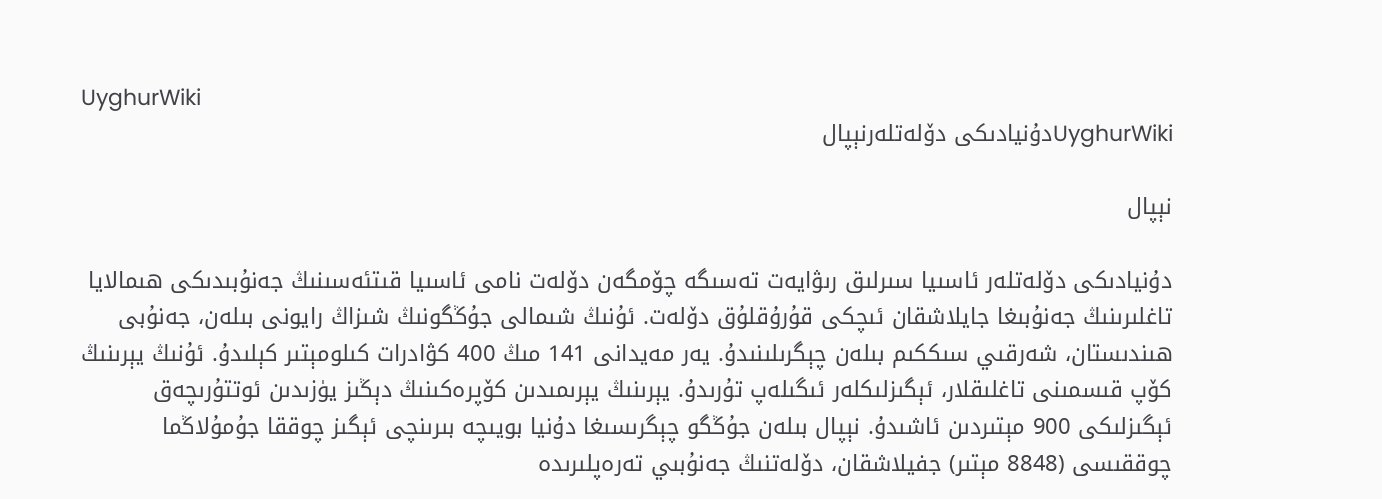UyghurWiki
UyghurWikiدۇنيادىكى دۆلەتلەرنېپال

نېپال

دۇنيادىكى دۆلەتلەر ئاسىيا سىرلىق رىۋايەت تەسىگە چۆمگەن دۆلەت نامى ئاسىيا قىتئەسىنىڭ جەنۇبىدىكى ھىمالايا تاغلىرىنىڭ جەنۇبىغا جايلاشقان ئىچكى قۇرۇقلۇق دۆلەت. ئۇنىڭ شىمالى جۇڭگونىڭ شىزاڭ رايونى بىلەن، جەنۇبى ھىندىستان، شەرقىي سىككىم بىلەن چېگرىلىنىدۇ. يەر مەيدانى 141 مىڭ 400 كۋادرات كىلومېتىر كېلىدۇ. ئۇنىڭ يېرىنىڭ كۆپ قىسمىنى تاغلىقلار، ئېگىزلىكلەر ئىگىلەپ تۇرىدۇ. يېرىنىڭ يېرىمىدىن كۆپرەكىنىڭ دېڭىز يۈزىدىن ئوتتۇرىچەق ئېگىزلىكى 900 مېتىردىن ئاشىدۇ. نېپال بىلەن جۇڭگو چېگرىسىغا دۇنيا بويىچە بىرىنچى ئېگىز چوققا جۇمۇلاڭما چوققىسى (8848 مېتىر) جفيلاشقان، دۆلەتنىڭ جەنۇبىي تەرەپلىرىدە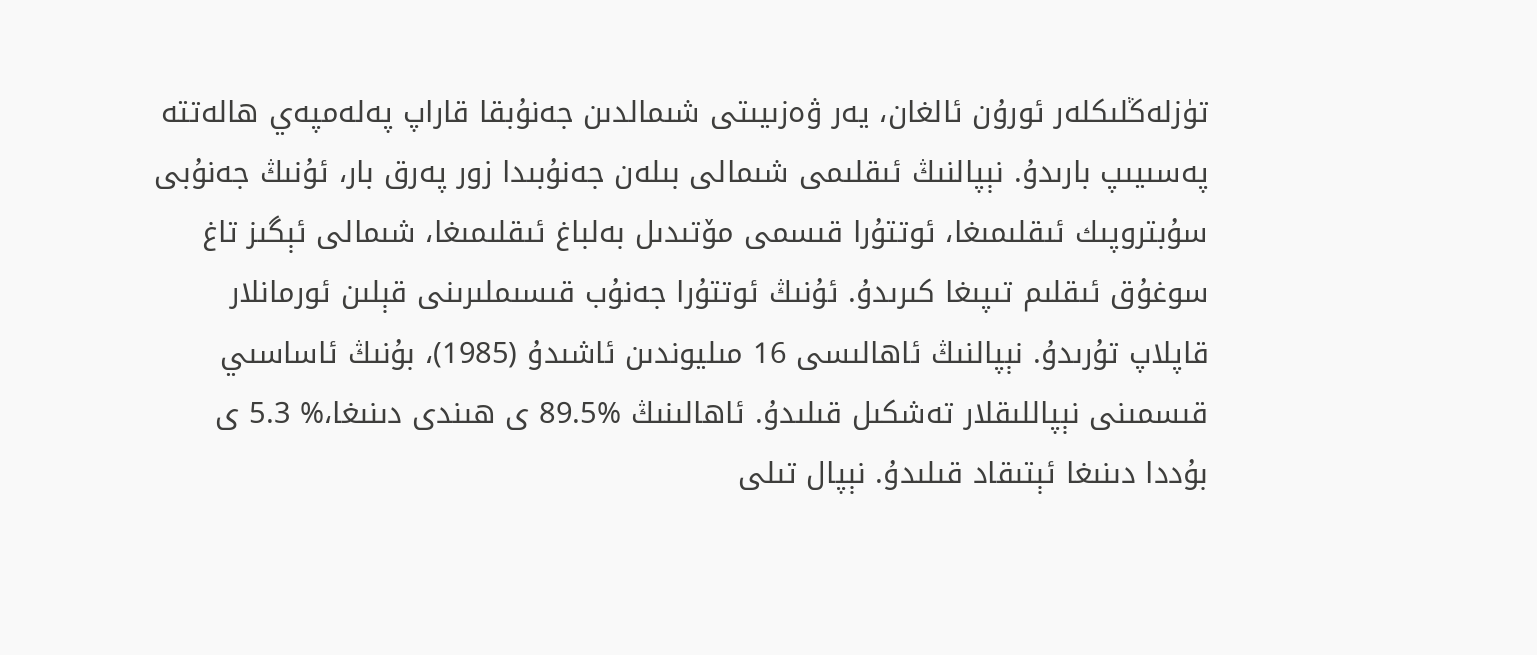تۈزلەڭلىكلەر ئورۇن ئالغان، يەر ۋەزىيىتى شىمالدىن جەنۇبقا قاراپ پەلەمپەي ھالەتتە پەسىيىپ بارىدۇ. نېپالنىڭ ئىقلىمى شىمالى بىلەن جەنۇبىدا زور پەرق بار، ئۇنىڭ جەنۇبى سۇبتروپىك ئىقلىمىغا، ئوتتۇرا قىسمى مۆتىدىل بەلباغ ئىقلىمىغا، شىمالى ئېگىز تاغ سوغۇق ئىقلىم تىپىغا كىرىدۇ. ئۇنىڭ ئوتتۇرا جەنۇب قىسىملىرىنى قېلىن ئورمانلار قاپلاپ تۇرىدۇ. نېپالنىڭ ئاھالىسى 16 مىليوندىن ئاشىدۇ (1985)، بۇنىڭ ئاساسىي قىسمىنى نېپاللىقلار تەشكىل قىلىدۇ. ئاھالىنىڭ %89.5 ى ھىندى دىنىغا،% 5.3 ى بۇددا دىنىغا ئېتىقاد قىلىدۇ. نېپال تىلى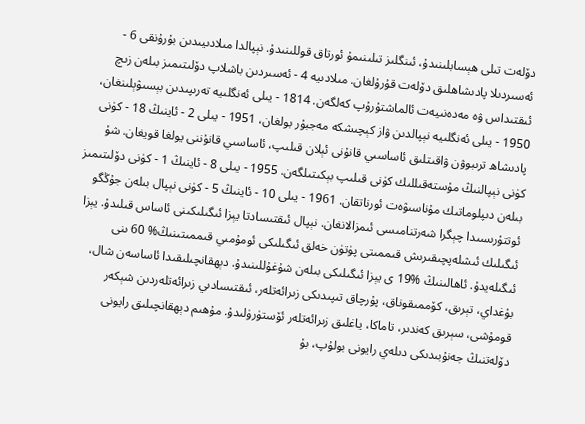دۆلەت تىلى ھېسابلىنىدۇ، ئىنگلىز تىلىنىمۇ ئورتاق قوللىنىدۇ. نېپالدا مىلادىيىدىن بۇرۇنقى 6 - ئەسىردىلا پادىشاھلىق دۆلەت قۇرۇلغان. مىلادىيە 4 - ئەسىردىن باشلاپ دۆلىتىمىز بىلەن زىچ ئىقتىداس ۋە مەدەنىيەت ئالماشتۇرۇپ كەلگەن. 1814 - يىلى ئەنگلىيە تەرىپىدىن بېسىۋېلىنغان، 1950 - يىلى ئەنگلىيە نېپالدىن ۋاز كېچىشكە مەجبۇر بولغان، 1951 - يىلى 2 - ئاينىڭ 18 - كۈنى پادىشاھ ترىبوۋن ۋاقىتلىق ئاساسىي قانۇنى ئېلان قىلىپ، ئاساسىي قانۇننى يولغا قويغان. شۇ كۈنى نېپالنىڭ مۇستەقىللىك كۈنى قىلىپ بېكىتىلگەن. 1955 - يىلى 8 - ئاينىڭ 1 - كۈنى دۆلىتىمىز بىلەن دىپلوماتىك مۇناسىۋەت ئورناتقان. 1961 - يىلى 10 - ئاينىڭ 5 - كۈنى نېپال بىلەن جۇڭگو ئوتتۇرىسىدا چېگرا شەرتنامىسى ئىمزالانغان. نېپال ئىقتىسادتا يېزا ئىگىلىكىنى ئاساس قىلىدۇ. يېزا ئىگىلىك ئىشلەپچىقىرىش قىممىتى پۈتۈن خەلق ئىگىلىكى ئومۇمىي قىممىتىنىڭ% 60 ىنى ئىگىلەيدۇ. ئاھالىنىڭ %19 ى يېزا ئىگىلىكى بىلەن شۇغۇللىنىدۇ. دېھقانچىلىقىدا ئاساسەن شال، بۇغداي، تېرىق، كۆممىقوناق، پۇرچاق تىپىدىكى زىرائەتلەر، ئىقتىسادىي زىرائەتلەردىن شېكەر قومۇشى، سېرىق كەندىر، تاماكا، ياغلىق زىرائەتلەر ئۆستۈرۈلىدۇ. مۇھىم دېھقانچىلىق رايونى دۆلەتنىڭ جەنۇبىدىكى دىلەي رايونى بولۇپ، بۇ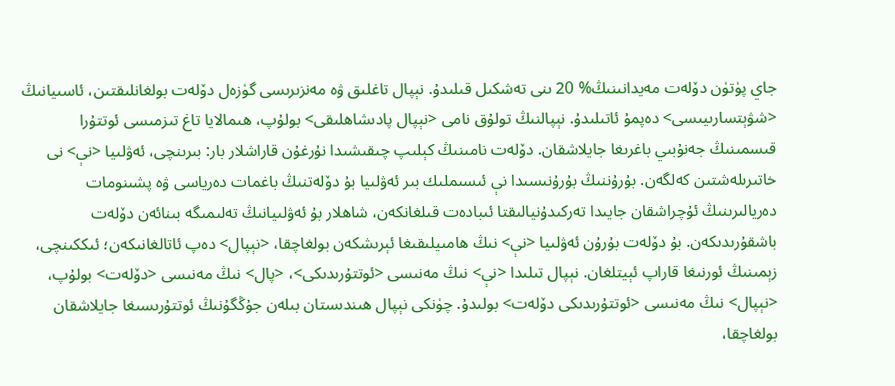جاي پۈتۈن دۆلەت مەيدانىنىڭ% 20 ىنى تەشكىل قىلىدۇ. نېپال تاغلىق ۋە مەنزىرىسى گۈزەل دۆلەت بولغانلىقتىن، ئاسىيانىڭ <شۋېتسارىيىسى> دەپمۇ ئاتىلىدۇ. نېپالنىڭ تولۇق نامى <نېپال پادىشاھلىقى> بولۇپ، ھىمالايا تاغ تىزمىسى ئوتتۇرا قىسمىنىڭ جەنۇبىي باغرىغا جايلاشقان. دۆلەت نامىنىڭ كېلىپ چىقىشىدا نۇرغۇن قاراشلار بار: بىرىنچى، ئەۋلىيا <نې> نى خاتىرىلەشتىن كەلگەن. بۇرۇننىڭ بۇرۇنىسىدا نې ئىسىملىك بىر ئەۋلىيا بۇ دۆلەتنىڭ باغمات دەرياسى ۋە پشىنومات دەريالىرىنىڭ ئۇچراشقان جايىدا تەركىدۇنيالىقتا ئىبادەت قىلغانكەن، شاھلار بۇ ئەۋلىيانىڭ تەلىمىگە بىنائەن دۆلەت باشقۇرىدىكەن. بۇ دۆلەت بۇرۇن ئەۋلىيا <نې> نىڭ ھامىيلىقىغا ئېرىشكەن بولغاچقا، <نېپال> دەپ ئاتالغانىكەن؛ ئىككىنچى، زېمىنىڭ ئورنىغا قاراپ ئېيتلغان. نېپال تىلىدا <نې> نىڭ مەنىسى <ئوتتۇرىدىكى>، <پال> نىڭ مەنىسى <دۆلەت> بولۇپ، <نېپال> نىڭ مەنىسى <ئوتتۇرىدىكى دۆلەت> بولىدۇ. چۈنكى نېپال ھىندىستان بىلەن جۇڭگۇنىڭ ئوتتۇرىسىغا جايلاشقان بولغاچقا،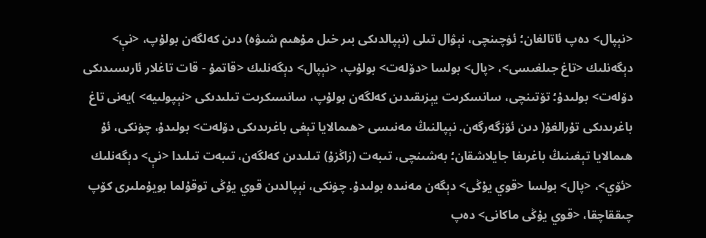<نېپال> دەپ ئاتالغان؛ ئۈچىنچى، نېۋال تىلى (نېپالدىكى بىر خىل مۇھىم شىۋە) دىن كەلگەن بولۇپ، <نې> دېگەنلىك <تاغ جىلغىسى>، <پال> بولسا <دۆلەت> بولۇپ، <نېپال> دېگەنلىك <قاتمۇ - قات تاغلار ئارىسىدىكى دۆلەت> بولىدۇ؛ تۆتىنچى، سانسكرىت يېزىقىدىن كەلگەن بولۇپ، سانسىكرىت تىلىدىكى <نېپولىيە> )يەنى تاغ باغرىدىكى تۇرالغۇ( دىن ئۆزگەرگەن. نېپالنىڭ مەنىسى <ھىمالايا تېغى باغرىدىكى دۆلەت> بولىدۇ، چۈنكى، ئۇ ھىمالايا تېغىنىڭ باغرىغا جايلاشقان؛ بەشىنچى، تىبەت (زاڭزۇ) تىلىدىن كەلگەن، تىبەت تىلىدا <نې> دېگەنلىك <ئۆي>، <پال> بولسا <قوي يۇڭى> دېگەن مەنىدە بولىدۇ. چۈنكى، نېپالدىن قوي يۇڭى توقۇلما بويۇملىرى كۆپ چىققاچقا، <قوي يۇڭى ماكانى> دەپ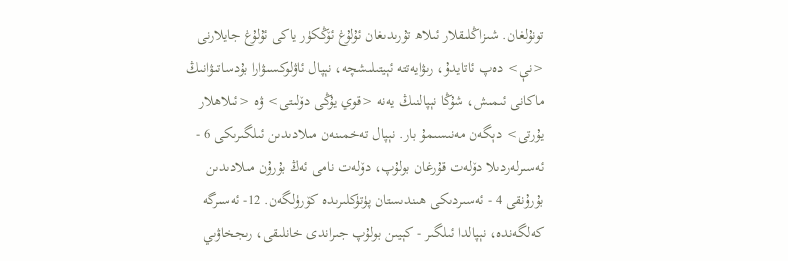تونۇلغان. شىزاڭلىقلار ئىلاھ تۇرىدىغان ئۇلۇغ ئۆڭكۈر ياكى ئۇلۇغ جايلارنى <نې> دەپ ئاتايدۇ، رىۋايەتتە ئېيتىلىشچە، نېپال ئاۋلوكسىۋارا بۇدساتىۋانىڭ ماكانى ئىمىش، شۇڭا نېپالنىڭ يەنە <قوي يۇڭى دۆلىتى> ۋە <ئىلاھلار يۇرتى> دېگەن مەنىسىمۇ بار. نېپال تەخمىنەن مىلادىدىن ئىلگىرىكى 6 - ئەسىرلەردىلا دۆلەت قۇرغان بولۇپ، دۆلەت نامى ئەڭ بۇرۇن مىلادىدىن بۇرۇنقى 4 - ئەسىردىكى ھىندىستان پۈتۈكلىرىدە كۆرۈلگەن. 12- ئەسىرگە كەلگەندە، نېپالدا ئىلگىر - كېيىن بولۇپ جىراندى خانلىقى، رىجخاۋىي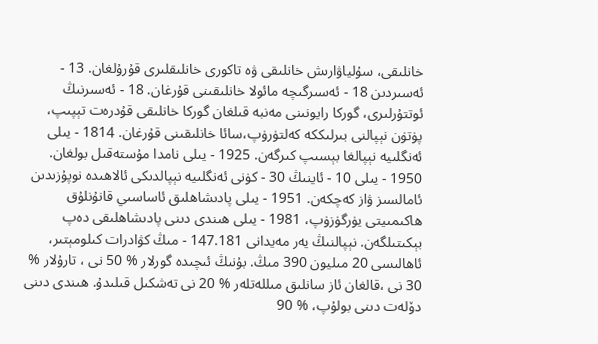خانلىقى، سۇلياۋارىش خانلىقى ۋە تاكورى خانلىقلىرى قۇرۇلغان. 13 - ئەسىردىن 18 - ئەسىرگىچە مائولا خانلىقىنى قۇرغان. 18 - ئەسىرنىڭ ئوتتۇرلىرى، گوركا رايونىنى مەنبە قىلغان گوركا خانلىقى قۇدرەت تېپىپ، پۈتۈن نېپالنى بىرلىككە كەلتۈرۈپ،سائا خانلىقىنى قۇرغان. 1814 - يىلى ئەنگلىيە نېپالغا بېسىپ كىرگەن. 1925 - يىلى نامدا مۇستەقىل بولغان. 1950 - يىلى 10 - ئاينىڭ 30 - كۈنى ئەنگلىيە نېپالدىكى ئالاھىدە نوپۇزىدىن ئامالسىز ۋاز كەچكەن. 1951 - يىلى پادىشاھلىق ئاساسىي قانۇنلۇق ھاكىمىيتى يۈرگۈزۈپ، 1981 - يىلى ھىندى دىنى پادىشاھلىقى دەپ بېكىتىلگەن. نېپالنىڭ يەر مەيدانى 147.181 - مىڭ كۋادرات كىلومېتىر، ئاھالىسى 20 مىليون 390 مىڭ. بۇنىڭ ئىچىدە گورلار % 50 نى ، تارۇلار % 30 نى ،قالغان ئاز سانلىق مىللەتلەر % 20 نى تەشكىل قىلىدۇ. ھىندى دىنى دۆلەت دىنى بولۇپ، % 90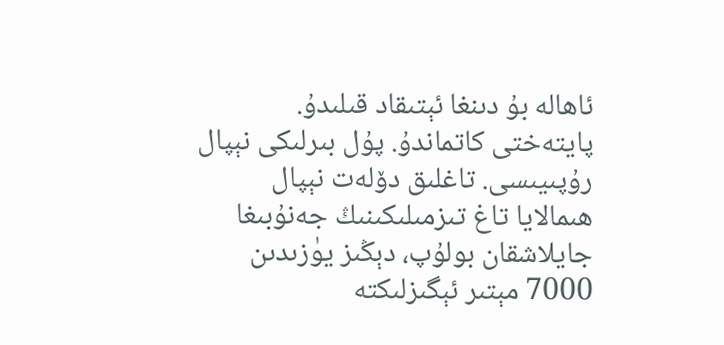ئاھالە بۇ دىنغا ئېتىقاد قىلىدۇ. پايتەختى كاتماندۇ. پۇل بىرلىكى نېپال رۇپىيىسى. تاغلىق دۆلەت نېپال ھىمالايا تاغ تىزمىلىكىنىڭ جەنۇبىغا جايلاشقان بولۇپ، دېڭىز يۈزىدىن 7000 مېتىر ئېگىزلىكتە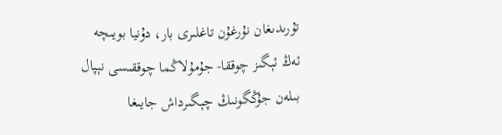تۇرىدىغان نۇرغۇن تاغلىرى بار، دۇنيا بويىچە ئەڭ ئېگىز چوققا- جۇمۇلاڭما چوققىسى نېپال بىلەن جۇڭگونىڭ چېگىرداش جايىغا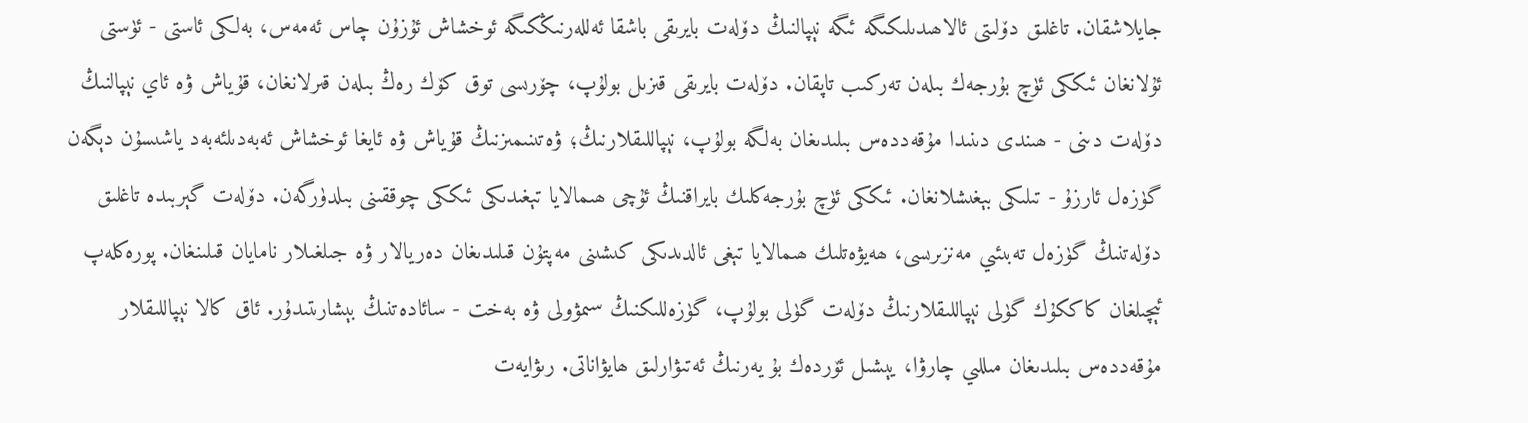جايلاشقان. تاغلىق دۆلىتى ئالاھىدىلىكىگە ئىگە نېپالنىڭ دۆلەت بايرىقى باشقا ئەللەرنىڭكىگە ئوخشاش ئۇزۇن چاس ئەمەس، بەلكى ئاستى - ئۈستى ئۇلانغان ئىككى ئۈچ بۇرجەك بىلەن تەركىب تاپقان. دۆلەت بايرىقى قىزىل بولۇپ، چۆرىسى توق كۆك رەڭ بىلەن قىرلانغان، قۇياش ۋە ئاي نېپالنىڭ دۆلەت دىنى - ھىندى دىنىدا مۇقەددەس بىلىدىغان بەلگە بولۇپ، نېپاللىقلارنىڭ؛ ۋەتىنىمىزنىڭ قۇياش ۋە ئايغا ئوخشاش ئەبەدىلئەبەد ياشىسۇن دېگەن گۈزەل ئارزۇ - تىلىكى بېغىشلانغان. ئىككى ئۈچ بۇرجەكلىك بايراقنىڭ ئۇچى ھىمالايا تېغىدىكى ئىككى چوققىنى بىلدۈرگەن. دۆلەت گېربىدە تاغلىق دۆلەتنىڭ گۈزەل تەبىئىي مەنزىرىسى، ھەيۋەتلىك ھىمالايا تېغى ئالدىدىكى كىشىنى مەپتۇن قىلىدىغان دەريالار ۋە جىلغىلار نامايان قىلىنغان. پورەكلەپ ئېچىلغان كاككۇك گۈلى نېپاللىقلارنىڭ دۆلەت گۈلى بولۇپ، گۈزەللىكنىڭ سىمۋولى ۋە بەخت - سائادەتنىڭ بېشارىتىدۇر. ئاق كالا نېپاللىقلار مۇقەددەس بىلىدىغان مىللىي چارۋا، يېشىل ئۆردەك بۇ يەرنىڭ ئەتىۋارلىق ھايۋاناتى. رىۋايەت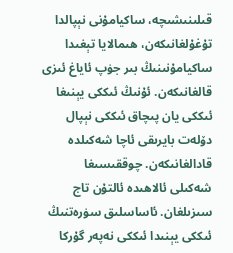قىلىنىشىچە، ساكيامۇنى نېپالدا تۇغۇلغانىكەن، ھىمالايا تېغىدا ساكيامۇنىنىڭ بىر جۈپ ئاياغ ئىزى قالغانىكەن. ئۇنىڭ ئىككى يېنىغا ئىككى يان پىچاق ئىككى نېپال دۆلەت بايرىقى ئاچا شەكىلدە قادالغانىكەن. چوققىسىغا شەكىلى ئالاھىدە ئالتۇن تاج سىزىلغان. ئاساسلىق سۈرەتنىڭ ئىككى يېنىدا ئىككى نەپەر گۇركا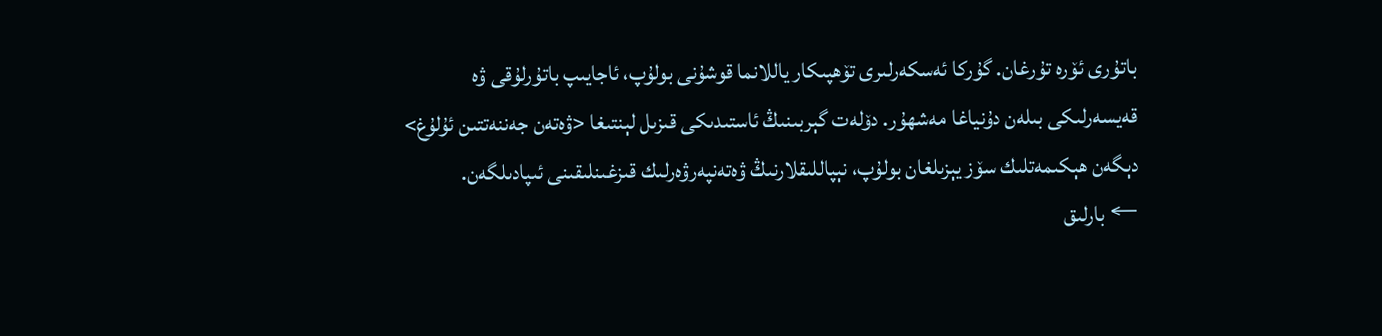باتۇرى ئۆرە تۇرغان. گۇركا ئەسكەرلىرى تۆھپىكار ياللانما قوشۇنى بولۇپ، ئاجايىپ باتۇرلۇقى ۋە قەيسەرلىكى بىلەن دۇنياغا مەشھۇر. دۆلەت گېربىنىڭ ئاستىدىكى قىزىل لېنتىغا <ۋەتەن جەننەتتىن ئۇلۇغ> دېگەن ھېكىمەتلىك سۆز يېزىلغان بولۇپ، نېپاللىقلارنىڭ ۋەتەنپەرۋەرلىك قىزغىنلىقىنى ئىپادىلگەن.
← بارلىق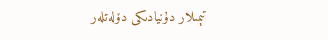تېمىلار دۇنيادىكى دۆلەتلەر